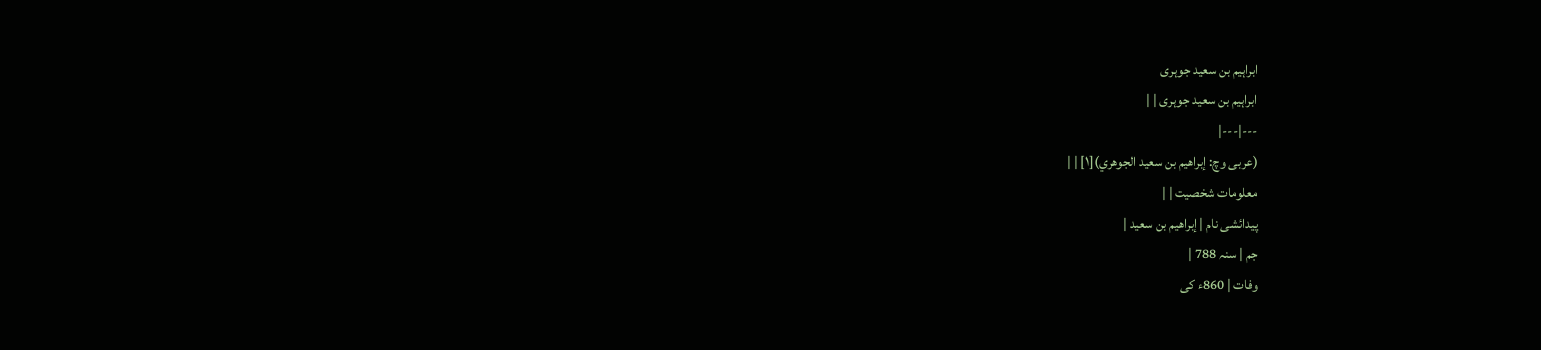ابراہیم بن سعید جوہری
ابراہیم بن سعید جوہری | |
---|---|
(عربی وچ: إبراهيم بن سعيد الجوهري)[۱] | |
معلومات شخصیت | |
پیدائشی نام | إبراهيم بن سعيد |
جم | سنہ 788 |
وفات | 860ء کی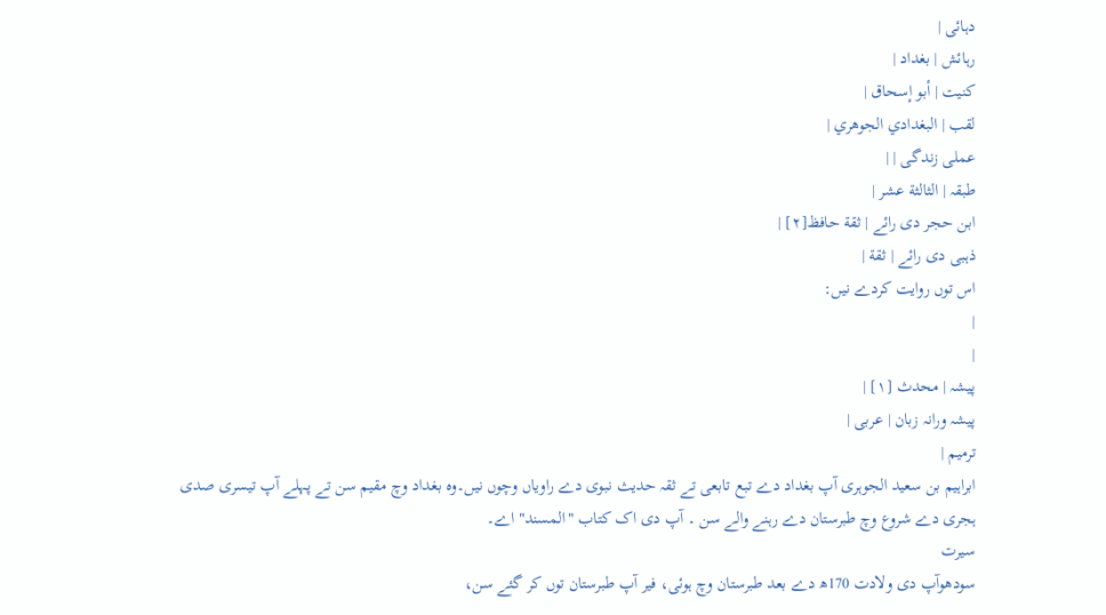دہائی |
رہائش | بغداد |
کنیت | أبو إسحاق |
لقب | البغدادي الجوهري |
عملی زندگی | |
طبقہ | الثالثة عشر |
ابن حجر دی رائے | ثقة حافظ[۲] |
ذہبی دی رائے | ثقة |
اس توں روایت کردے نيں:
|
|
پیشہ | محدث [۱] |
پیشہ ورانہ زبان | عربی |
ترمیم |
ابراہیم بن سعید الجوہری آپ بغداد دے تبع تابعی تے ثقہ حدیث نبوی دے راویاں وچوں نيں۔وہ بغداد وچ مقیم سن تے پہلے آپ تیسری صدی ہجری دے شروع وچ طبرستان دے رہنے والے سن ۔ آپ دی اک کتاب "المسند" اے۔
سیرت
سودھوآپ دی ولادت 170ھ دے بعد طبرستان وچ ہوئی، فیر آپ طبرستان توں کر گئے سن،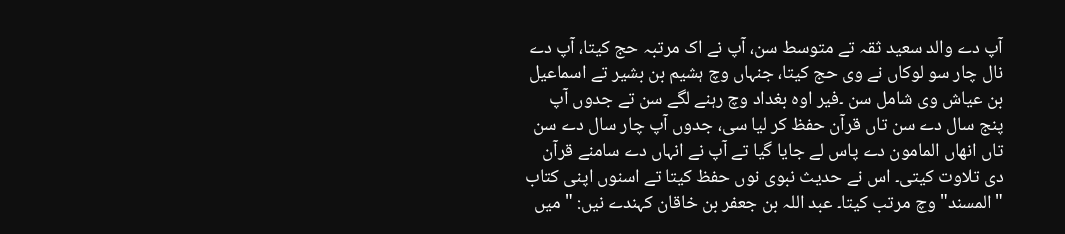آپ دے والد سعید ثقہ تے متوسط سن، آپ نے اک مرتبہ حج کیتا، آپ دے نال چار سو لوکاں نے وی حج کیتا، جنہاں وچ ہشیم بن بشیر تے اسماعیل بن عیاش وی شامل سن ۔فیر اوہ بغداد وچ رہنے لگے سن تے جدوں آپ پنج سال دے سن تاں قرآن حفظ کر ليا سی، جدوں آپ چار سال دے سن تاں انھاں المامون دے پاس لے جایا گیا تے آپ نے انہاں دے سامنے قرآن دی تلاوت کيتی۔ اس نے حدیث نبوی نوں حفظ کيتا تے اسنوں اپنی کتاب "المسند" وچ مرتب کيتا۔ عبد اللہ بن جعفر بن خاقان کہندے نيں: "ميں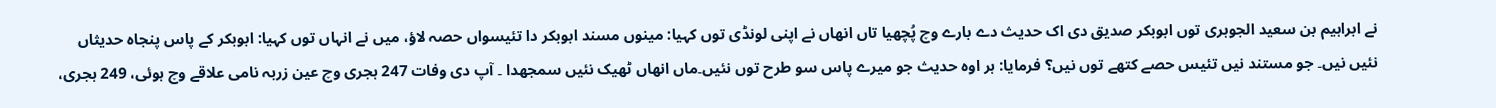نے ابراہیم بن سعید الجوہری توں ابوبکر صدیق دی اک حدیث دے بارے وچ پُچھیا تاں انھاں نے اپنی لونڈی توں کہیا: مینوں مسند ابوبکر دا تئیسواں حصہ لاؤ، ميں نے انہاں توں کہیا: ابوبکر کے پاس پنجاہ حدیثاں نئيں نيں۔ جو مستند نيں تئیس حصے کتھے توں نيں؟ فرمایا: ہر اوہ حدیث جو میرے پاس سو طرح توں نئيں۔ماں انھاں ٹھیک نئيں سمجھدا ۔ آپ دی وفات 247 ہجری وچ عین زربہ نامی علاقے وچ ہوئی، 249 ہجری،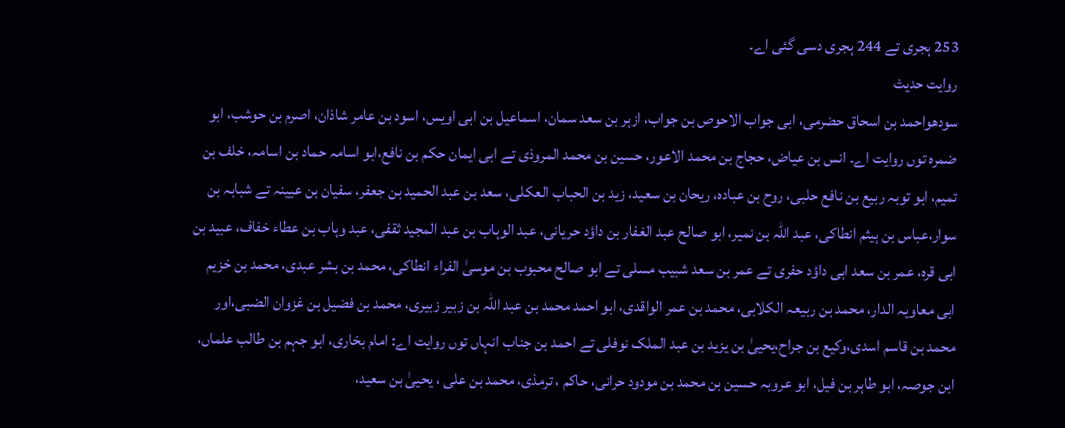253 ہجری تے 244 ہجری دسی گئی اے۔
روایت حدیث
سودھواحمد بن اسحاق حضرمی، ابی جواب الاحوص بن جواب، ازہر بن سعد سمان، اسماعیل بن ابی اویس، اسود بن عامر شاذان، اصرم بن حوشب، ابو ضمرہ توں روایت اے۔ انس بن عیاض، حجاج بن محمد الاعور، حسین بن محمد المروذی تے ابی ایمان حکم بن نافع،ابو اسامہ حماد بن اسامہ، خلف بن تمیم، ابو توبہ ربیع بن نافع حلبی، روح بن عبادہ، ریحان بن سعید، زید بن الحباب العکلی، سعد بن عبد الحمید بن جعفر، سفیان بن عیینہ تے شبابہ بن سوار،عباس بن ہیثم انطاکی، عبد اللہ بن نمیر، ابو صالح عبد الغفار بن داؤد حریانی، عبد الوہاب بن عبد المجید ثقفی، عبد وہاب بن عطاء خفاف، عبید بن ابی قرہ، عمر بن سعد ابی داؤد حفری تے عمر بن سعد شبیب مسلی تے ابو صالح محبوب بن موسیٰ الفراء انطاکی، محمد بن بشر عبدی، محمد بن خزیم ابی معاویہ الدار، محمد بن ربیعہ الکلابی، محمد بن عمر الواقدی، ابو احمد محمد بن عبد اللہ بن زبیر زبیری، محمد بن فضیل بن غزوان الضبی،اور محمد بن قاسم اسدی،وکیع بن جراح،یحییٰ بن یزید بن عبد الملک نوفلی تے احمد بن جناب انہاں توں روایت اے: امام بخاری، ابو جہم بن طالب علماں، ابن جوصہ، ابو طاہر بن فیل، ابو عروبہ حسین بن محمد بن مودود حرانی، حاکم ، ترمذی، محمد بن علی ، یحییٰ بن سعید،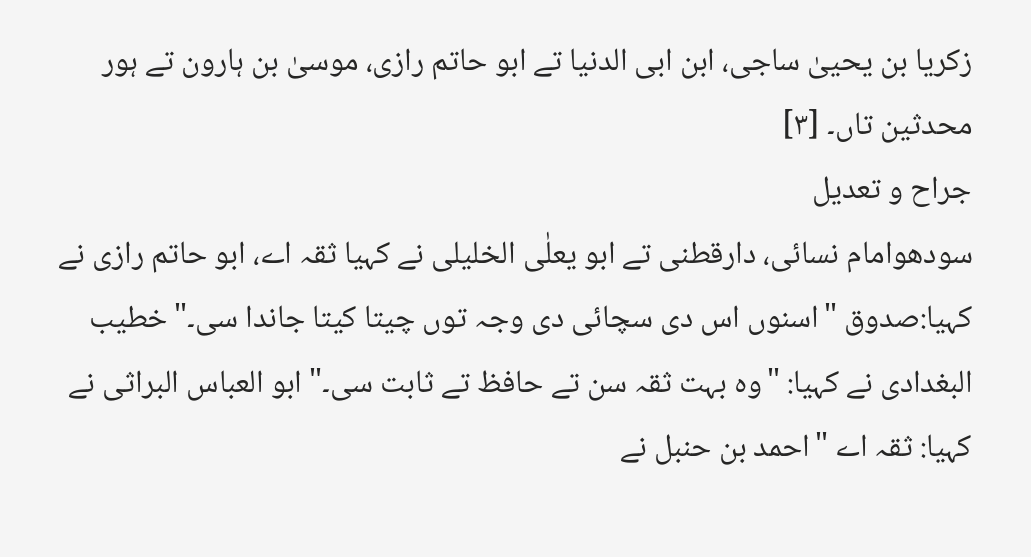زکریا بن یحییٰ ساجی، ابن ابی الدنیا تے ابو حاتم رازی، موسیٰ بن ہارون تے ہور محدثین تاں۔ [۳]
جراح و تعدیل
سودھوامام نسائی، دارقطنی تے ابو یعلٰی الخلیلی نے کہیا ثقہ اے، ابو حاتم رازی نے کہیا:صدوق "اسنوں اس دی سچائی دی وجہ توں چيتا کيتا جاندا سی۔" خطیب البغدادی نے کہیا: "وہ بہت ثقہ سن تے حافظ تے ثابت سی۔" ابو العباس البراثی نے کہیا: ثقہ اے "احمد بن حنبل نے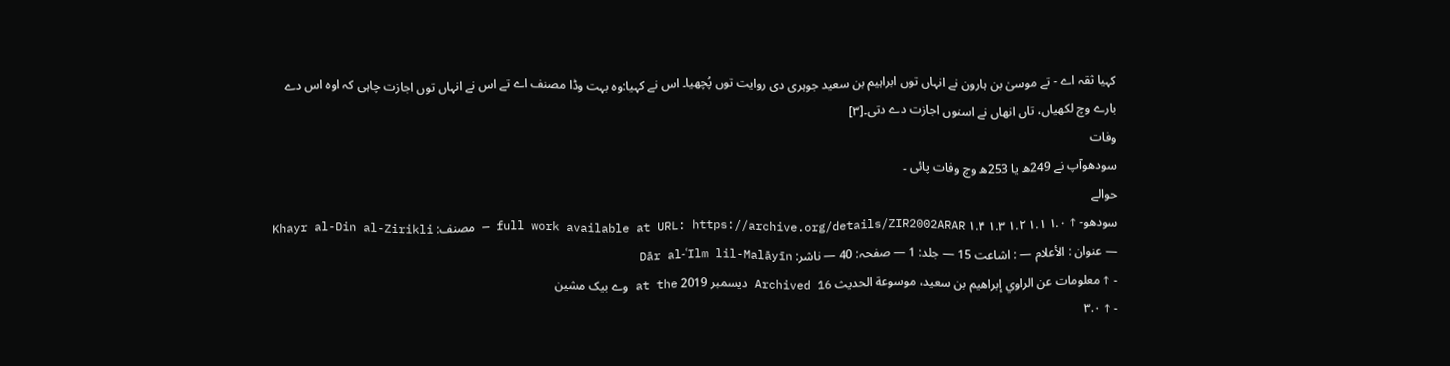کہیا ثقہ اے - تے موسیٰ بن ہارون نے انہاں توں ابراہیم بن سعید جوہری دی روایت توں پُچھیا۔ اس نے کہیا:وہ بہت وڈا مصنف اے تے اس نے انہاں توں اجازت چاہی کہ اوہ اس دے بارے وچ لکھياں، تاں انھاں نے اسنوں اجازت دے دتی۔[۳]
وفات
سودھوآپ نے 249ھ یا 253ھ وچ وفات پائی ۔
حوالے
سودھو- ↑ ۱.۰ ۱.۱ ۱.۲ ۱.۳ ۱.۴ full work available at URL: https://archive.org/details/ZIR2002ARAR — مصنف: Khayr al-Din al-Zirikli — عنوان : الأعلام — : اشاعت 15 — جلد: 1 — صفحہ: 40 — ناشر: Dār al-ʿIlm lil-Malāyīn
- ↑ معلومات عن الراوي إبراهيم بن سعيد، موسوعة الحديث Archived 16 ديسمبر 2019 at the وے بیک مشین
- ↑ ۳.۰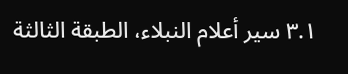۳.۱ سير أعلام النبلاء، الطبقة الثالثة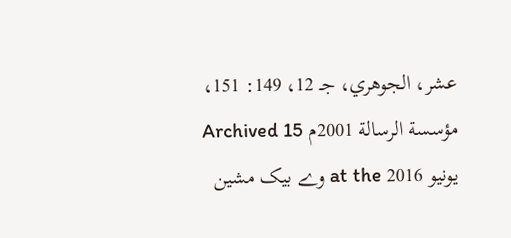عشر، الجوهري، جـ 12، 149: 151، مؤسسة الرسالة 2001م Archived 15 يونيو 2016 at the وے بیک مشین